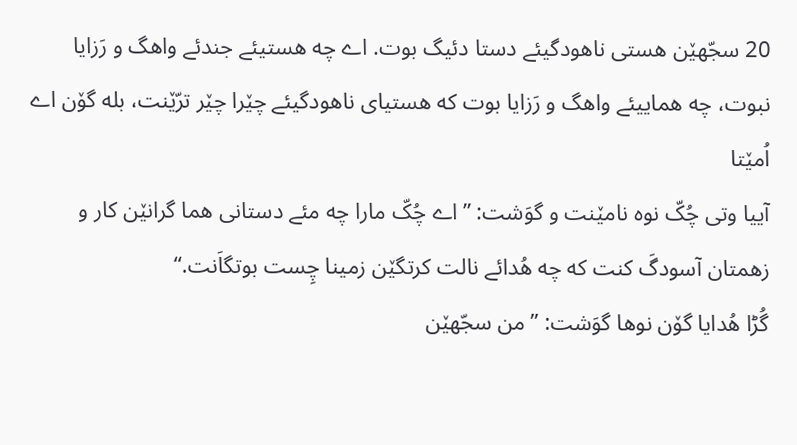20 سجّهێن هستی ناهودگیئے دستا دئیگ بوت. اے چه هستیئے جندئے واهگ و رَزایا نبوت، چه هماییئے واهگ و رَزایا بوت که هستیای ناهودگیئے چێرا چێر ترّێنت، بله گۆن اے اُمێتا
آییا وتی چُکّ نوه نامێنت و گوَشت: ”اے چُکّ مارا چه مئے دستانی هما گرانێن کار و زهمتان آسودگَ کنت که چه هُدائے نالت کرتگێن زمینا چِست بوتگاَنت.“
گُڑا هُدایا گۆن نوها گوَشت: ”من سجّهێن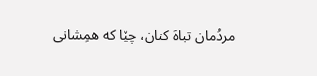مردُمان تباهَ کنان، چێا که همِشانی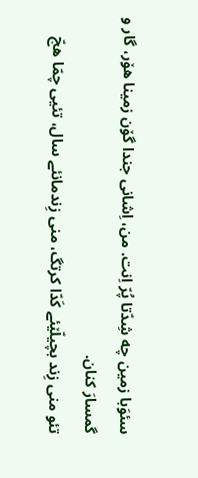سئوَبا زمین چه شِدّتا پُرّ اِنت. من، اِشانی جندا گۆن زمینا هۆر، گار و گمسارَ کنان.
تئو منی زِند بچیلّێئے کَدّا کرتگ، منی زِندمانئے سال، تئیی چمّا هچّ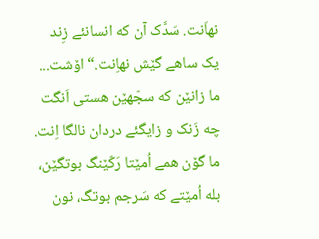نهاَنت. سَدَّک آن که انسانئے زِند یک ساهے گێش نهاِنت.“ اۆشت...
ما زانێن که سجّهێن هستی اَنگت چه زَنک و زایگئے دردان نالگا اِنت.
ما گۆن همے اُمێتا رَکّێنگ بوتگێن، بله اُمێتے که سَرجم بوتگ، نون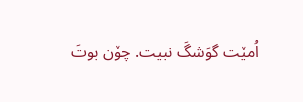اُمێت گوَشگَ نبیت. چۆن بوتَ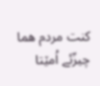کنت مردم هما چیزّئے اُمێتا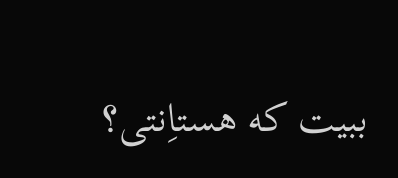ببیت که هستاِنتی؟